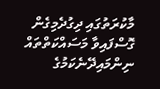މާކުރަތުގައި ދިގުދެމިގެން ގޮސްފައިވާ މަސައްކަތްތައް ނިންމައިދޭނެކަމުގެ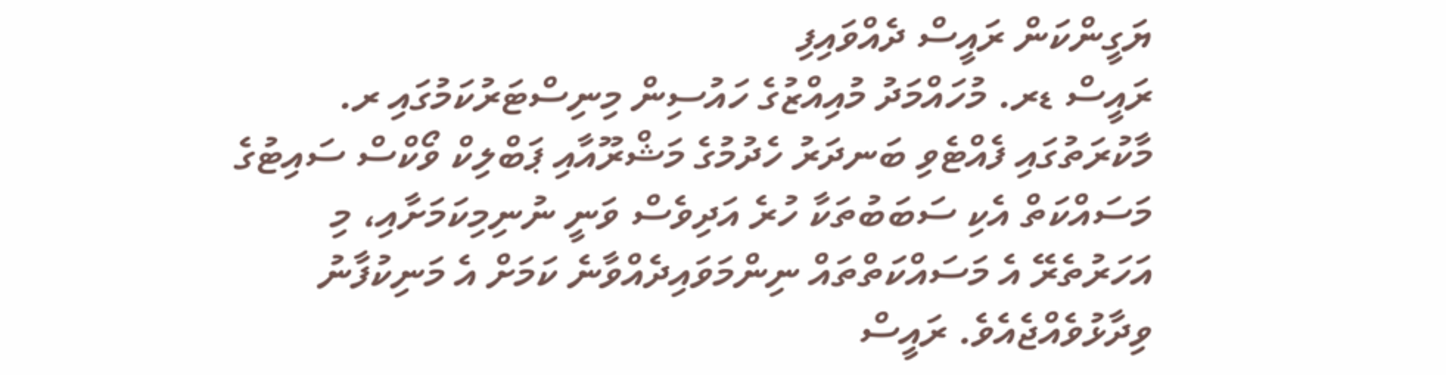ޔަގީންކަން ރައީސް ދެއްވައިފި
ރައީސް ޑރ. މުހައްމަދު މުއިއްޒުގެ ހައުސިން މިނިސްޓަރުކަމުގައި ރ. މާކުރަތުގައި ފެއްޓެވި ބަނދަރު ހެދުމުގެ މަޝްރޫއާއި ޕަބްލިކް ވޯކްސް ސައިޓުގެ މަސައްކަތް އެކި ސަބަބުތަކާ ހުރެ އަދިވެސް ވަނީ ނުނިމިކަމަށާއި، މި އަހަރުތެރޭ އެ މަސައްކަތްތައް ނިންމަވައިދެއްވާނެ ކަމަށް އެ މަނިކުފާނު ވިދާޅުވެއްޖެއެވެ. ރައީސް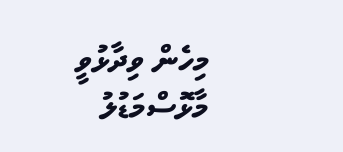މިހެން ވިދާޅުވީ މާޅޮސްމަޑުލު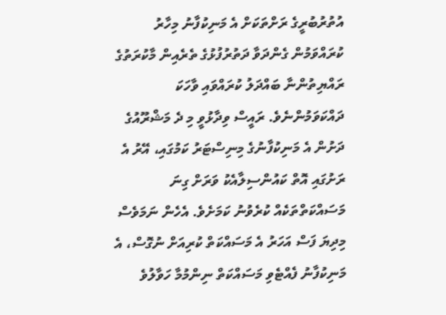އުތުރުބުރީގެ ރަށްތަކަށް އެ މަނިކުފާނު މިހާރު ކުރައްވަމުން ގެންދަވާ ދަތުރުފުޅުގެ ތެރެއިން މާކުރަތުގެ ރައްޔިތުންނާ ބައްދަލު ކުރައްވައި ވާހަކަ ދައްކަވަމުންނެވެ. ރައީސް ވިދާޅުވީ މި ދެ މަޝްރޫއުގެ ދަށުން އެ މަނިކުފާނުގެ މިނިސްޓަރު ކަމުގައި، އޭރު އެ ރަށުގައި އޮތް ކައުންސިލާއެކު ވަރަށް ގިނަ މަސައްކަތްތަކެއް ކުރެވުނު ކަމަށެވެ. އެހެން ނަމަވެސް މިދިޔަ ފަސް އަހަރު އެ މަސައްކަތް ކުރިއަށް ނުގޮސް، އެ މަނިކުފާނު ފެއްޓެވި މަސައްކަތް ނިންމުމާ ހަވާލުވެ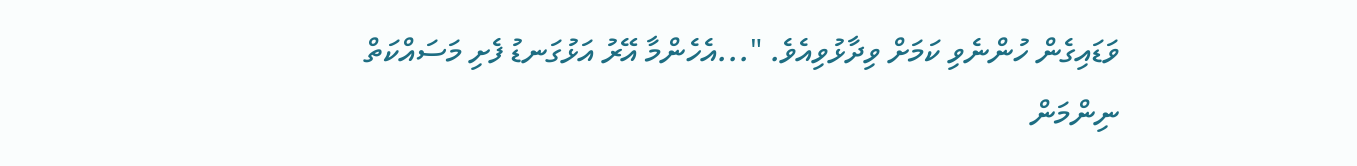ވަޑައިގެން ހުންނެވި ކަމަށް ވިދާޅުވިއެވެ. "...އެހެންމާ އޭރު އަޅުގަނޑު ފެށި މަސައްކަތް ނިންމަން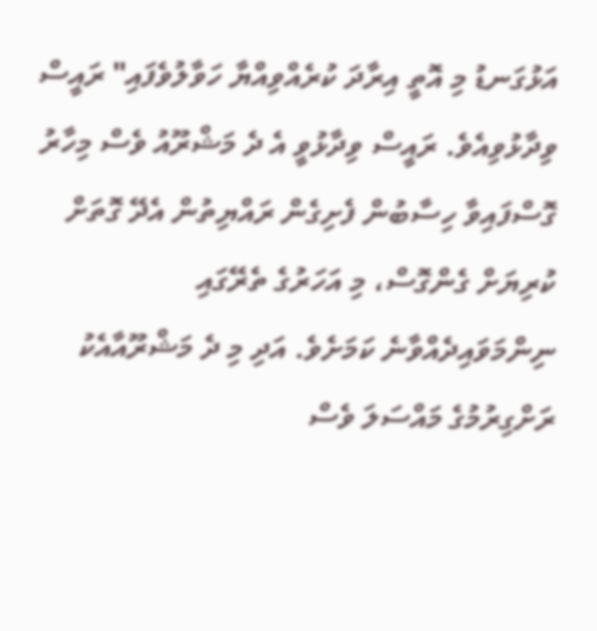އަޅުގަނޑު މި އޮތީ އިރާދަ ކުރެއްވިއްޔާ ހަވާލުވެފައި" ރައީސް ވިދާޅުވިއެވެ. ރައީސް ވިދާޅުވީ އެ ދެ މަޝްރޫއު ވެސް މިހާރު ގޮސްފައިވާ ހިސާބުން ފެށިގެން ރައްޔިތުން އެދޭ ގޮތަށް ކުރިޔަށް ގެންގޮސް، މި އަހަރުގެ ތެރޭގައި ނިންމަވައިދެއްވާނެ ކަމަށެވެ. އަދި މި ދެ މަޝްރޫއާއެކު ރަށްގިރުމުގެ މައްސަލަ ވެސް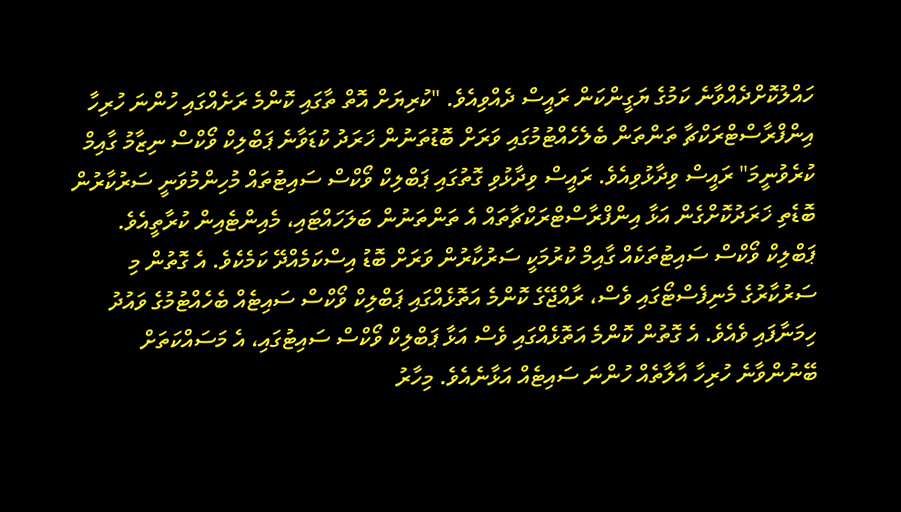ހައްލުކޮށްދެއްވާނެ ކަމުގެ ޔަގީންކަން ރައީސް ދެއްވިއެވެ. "ކުރިޔަށް އޮތް ތާގައި ކޮންމެ ރަށެއްގައި ހުންނަ ހުރިހާ އިންފްރާސްޓްރަކްޗާ ތަންތަން ބެލެހެއްޓުމުގައި ވަރަށް ބޮޑުތަނުން ޚަރަދު ކުޑަވާނެ ޕަބްލިކް ވޯކްސް ނިޒާމު ގާއިމް ކުރެވުނީމަ" ރައީސް ވިދާޅުވިއެވެ. ރައީސް ވިދާޅުވި ގޮތުގައި ޕަބްލިކް ވޯކްސް ސައިޓުތައް މުހިންމުވަނީ ސަރުކާރުން ބޮޑެތި ޚަރަދުކޮށްގެން އަޅާ އިންފްރާސްޓްރަކްޗާތައް އެ ތަންތަނުން ބަލަހައްޓައި، މެއިންޓެއިން ކުރާތީއެވެ. ޕަބްލިކް ވޯކްސް ސައިޓުތަކެއް ގާއިމް ކުރުމަކީ ސަރުކާރުން ވަރަށް ބޮޑު އިސްކަމެއްދޭ ކަމެކެވެ. އެ ގޮތުން މި ސަރުކާރުގެ މެނިފެސްޓޯގައި ވެސް، ރާއްޖޭގެ ކޮންމެ އަތޮޅެއްގައި ޕަބްލިކް ވޯކްސް ސައިޓެއް ބެހެއްޓުމުގެ ވައުދު ހިމަނާފައި ވެއެވެ. އެ ގޮތުން ކޮންމެ އަތޮޅެއްގައި ވެސް އަޅާ ޕަބްލިކް ވޯކްސް ސައިޓުގައި، އެ މަސައްކަތަށް ބޭނުންވާނެ ހުރިހާ އާލާތެއް ހުންނަ ސައިޓެއް އަޅާނެއެވެ. މިހާރު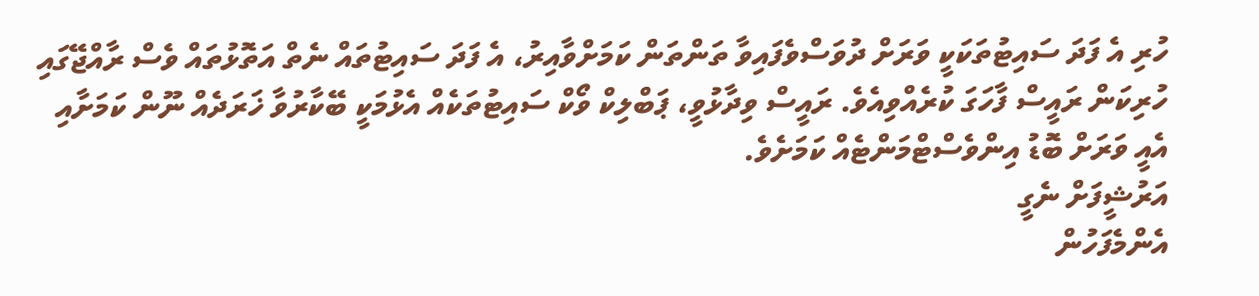ހުރި އެ ފަދަ ސައިޓުތަކަކީ ވަރަށް ދުވަސްވެފައިވާ ތަންތަން ކަމަށްވާއިރު، އެ ފަދަ ސައިޓުތައް ނެތް އަތޮޅުތައް ވެސް ރާއްޖޭގައި ހުރިކަން ރައީސް ފާހަގަ ކުރެއްވިއެވެ. ރައީސް ވިދާޅުވީ، ޕަބްލިކް ވޯކް ސައިޓުތަކެއް އެޅުމަކީ ބޭކާރުވާ ޚަރަދެއް ނޫން ކަމަށާއި އެއީ ވަރަށް ބޮޑު އިންވެސްޓްމަންޓެއް ކަމަށެވެ.
އަރުޝީފަށް ނެގީ
އެންމެފަހުން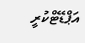އަޕްޑޭޓްކުރީ